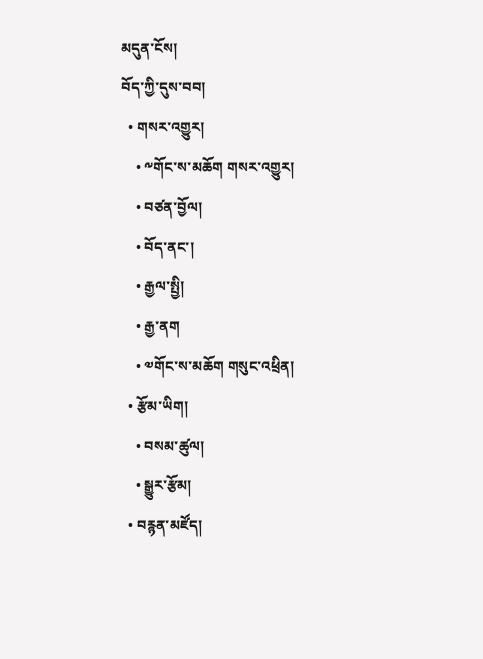མདུན་ངོས།
བོད་ཀྱི་དུས་བབ།
  • གསར་འགྱུར།
    • ༸གོང་ས་མཆོག གསར་འགྱུར།
    • བཙན་བྱོལ།
    • བོད་ནང་།
    • རྒྱལ་སྤྱི།
    • རྒྱ་ནག
    • ༧གོང་ས་མཆོག གསུང་འཕྲིན།
  • རྩོམ་ཡིག།
    • བསམ་ཚུལ།
    • སྒྱུར་རྩོམ།
  • བརྙན་མཛོད།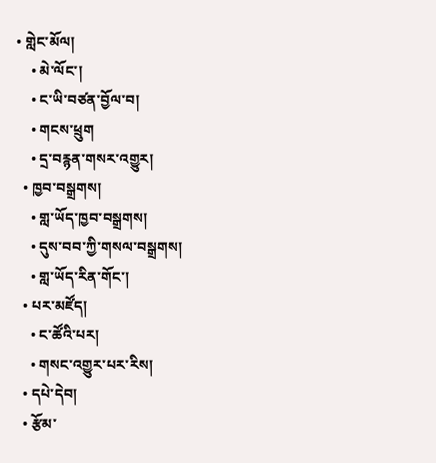• གླེང་མོལ།
    • མེ་ལོང་།
    • ང་ཡི་བཙན་བྱོལ་བ།
    • གངས་ཕྲུག
    • དྲ་བརྙན་གསར་འགྱུར།
  • ཁྱབ་བསྒྲགས།
    • གླ་ཡོད་ཁྱབ་བསྒྲགས།
    • དུས་བབ་ཀྱི་གསལ་བསྒྲགས།
    • གླ་ཡོད་རིན་གོང་།
  • པར་མཛོད།
    • ང་ཚོའི་པར།
    • གསང་འགྱུར་པར་རིས།
  • དཔེ་དེབ།
  • རྩོམ་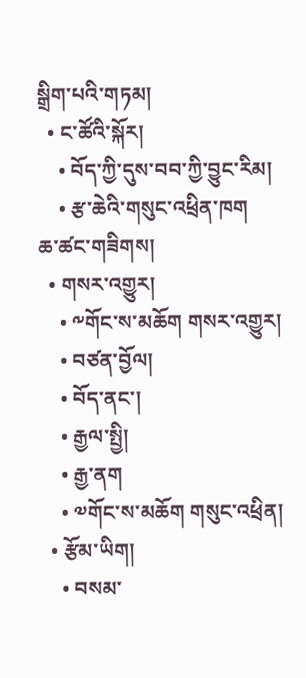སྒྲིག་པའི་གཏམ།
  • ང་ཚོའི་སྐོར།
    • བོད་ཀྱི་དུས་བབ་ཀྱི་བྱུང་རིམ།
    • རྩ་ཆེའི་གསུང་འཕྲིན་ཁག
ཆ་ཚང་གཟིགས།
  • གསར་འགྱུར།
    • ༸གོང་ས་མཆོག གསར་འགྱུར།
    • བཙན་བྱོལ།
    • བོད་ནང་།
    • རྒྱལ་སྤྱི།
    • རྒྱ་ནག
    • ༧གོང་ས་མཆོག གསུང་འཕྲིན།
  • རྩོམ་ཡིག།
    • བསམ་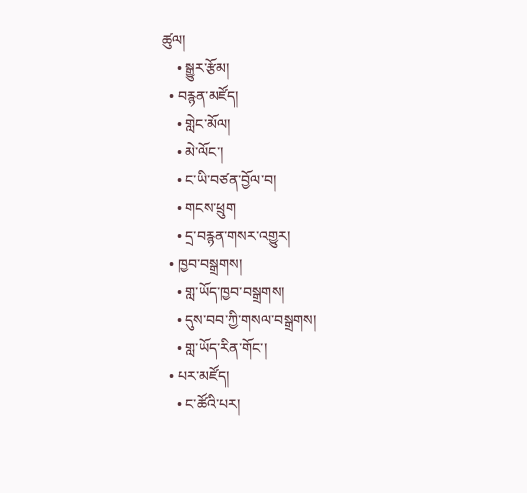ཚུལ།
    • སྒྱུར་རྩོམ།
  • བརྙན་མཛོད།
    • གླེང་མོལ།
    • མེ་ལོང་།
    • ང་ཡི་བཙན་བྱོལ་བ།
    • གངས་ཕྲུག
    • དྲ་བརྙན་གསར་འགྱུར།
  • ཁྱབ་བསྒྲགས།
    • གླ་ཡོད་ཁྱབ་བསྒྲགས།
    • དུས་བབ་ཀྱི་གསལ་བསྒྲགས།
    • གླ་ཡོད་རིན་གོང་།
  • པར་མཛོད།
    • ང་ཚོའི་པར།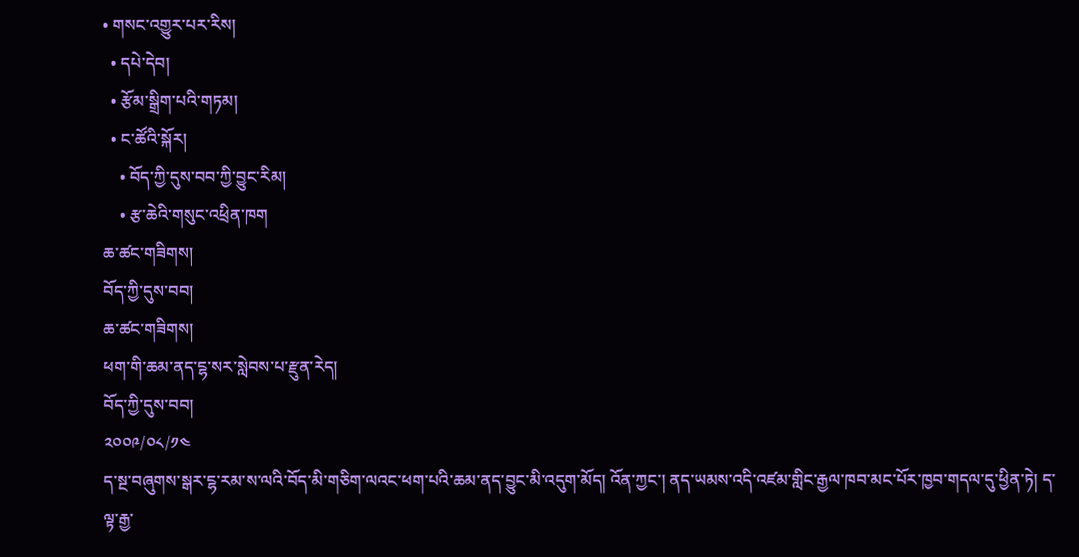• གསང་འགྱུར་པར་རིས།
  • དཔེ་དེབ།
  • རྩོམ་སྒྲིག་པའི་གཏམ།
  • ང་ཚོའི་སྐོར།
    • བོད་ཀྱི་དུས་བབ་ཀྱི་བྱུང་རིམ།
    • རྩ་ཆེའི་གསུང་འཕྲིན་ཁག
ཆ་ཚང་གཟིགས།
བོད་ཀྱི་དུས་བབ།
ཆ་ཚང་གཟིགས།
ཕག་གི་ཆམ་ནད་ངྷ་སར་སླེབས་པ་རྫུན་རེད།
བོད་ཀྱི་དུས་བབ།
༢༠༠༩/༠༨/༡༤
ད་སྔ་བཞུགས་སྒར་ངྷ་རམ་ས་ལའི་བོད་མི་གཅིག་ལའང་ཕག་པའི་ཆམ་ནད་བྱུང་མི་འདུག་མོད། འོན་ཀྱང་། ནད་ཡམས་འདི་འཛམ་གླིང་རྒྱལ་ཁབ་མང་པོར་ཁྱབ་གདལ་དུ་ཕྱིན་ཏེ། ད་ལྟ་རྒྱ་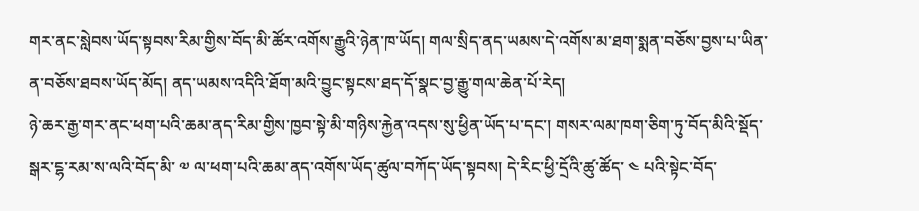གར་ནང་སླེབས་ཡོད་སྟབས་རིམ་གྱིས་བོད་མི་ཚོར་འགོས་རྒྱུའི་ཉེན་ཁ་ཡོད། གལ་སྲིད་ནད་ཡམས་དེ་འགོས་མ་ཐག་སྨན་བཅོས་བྱས་པ་ཡིན་ན་བཅོས་ཐབས་ཡོད་མོད། ནད་ཡམས་འདིའི་ཐོག་མའི་བྱུང་སྟངས་ཐད་དོ་སྣང་བྱ་རྒྱུ་གལ་ཆེན་པོ་རེད།
ཉེ་ཆར་རྒྱ་གར་ནང་ཕག་པའི་ཆམ་ནད་རིམ་གྱིས་ཁྱབ་སྟེ་མི་གཉིས་རྐྱེན་འདས་སུ་ཕྱིན་ཡོད་པ་དང་། གསར་ལམ་ཁག་ཅིག་ཏུ་བོད་མིའི་སྡོད་སྒར་ངྷ་རམ་ས་ལའི་བོད་མི་ ༧ ལ་ཕག་པའི་ཆམ་ནད་འགོས་ཡོད་ཚུལ་བཀོད་ཡོད་སྟབས། དེ་རིང་ཕྱི་དྲོའི་ཚུ་ཚོད་ ༤ པའི་སྟེང་བོད་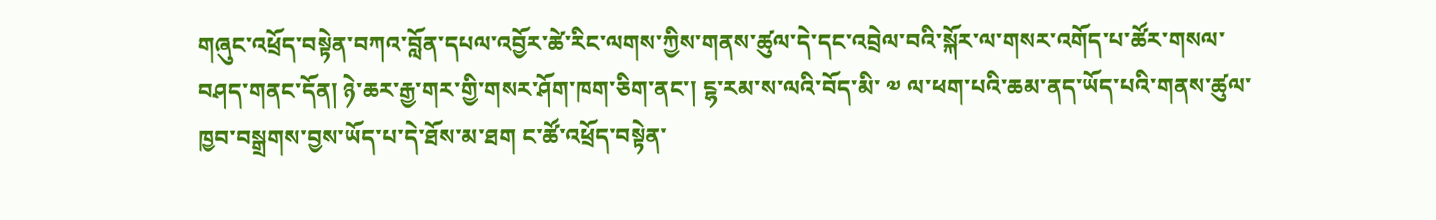གཞུང་འཕྲོད་བསྟེན་བཀའ་བློན་དཔལ་འབྱོར་ཚེ་རིང་ལགས་ཀྱིས་གནས་ཚུལ་དེ་དང་འབྲེལ་བའི་སྐོར་ལ་གསར་འགོད་པ་ཚོར་གསལ་བཤད་གནང་དོན། ཉེ་ཆར་རྒྱ་གར་གྱི་གསར་ཤོག་ཁག་ཅིག་ནང་། ངྷ་རམ་ས་ལའི་བོད་མི་ ༧ ལ་ཕག་པའི་ཆམ་ནད་ཡོད་པའི་གནས་ཚུལ་ཁྱབ་བསྒྲགས་བྱས་ཡོད་པ་དེ་ཐོས་མ་ཐག ང་ཚོ་འཕྲོད་བསྟེན་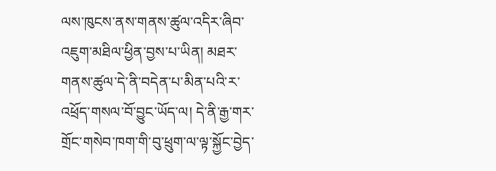ལས་ཁུངས་ནས་གནས་ཚུལ་འདིར་ཞིབ་འཇུག་མཐིལ་ཕྱིན་བྱས་པ་ཡིན། མཐར་གནས་ཚུལ་དེ་ནི་བདེན་པ་མིན་པའི་ར་འཕྲོད་གསལ་བོ་བྱུང་ཡོད་ལ། དེ་ནི་རྒྱ་གར་གྲོང་གསེབ་ཁག་གི་བུ་ཕྲུག་ལ་ལྟ་སྐྱོང་བྱེད་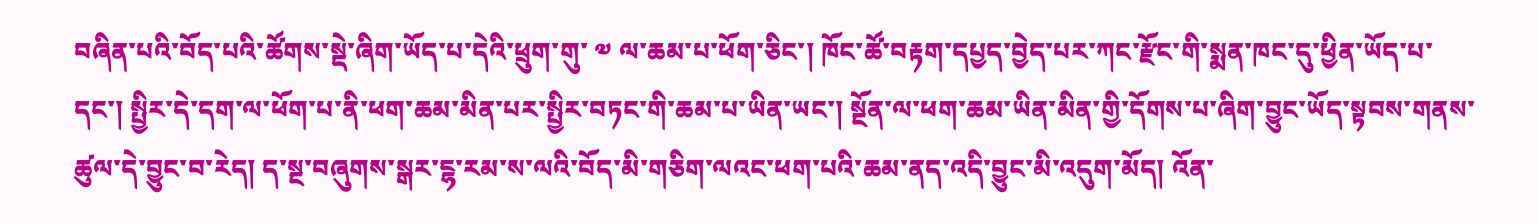བཞིན་པའི་བོད་པའི་ཚོགས་སྡེ་ཞིག་ཡོད་པ་དེའི་ཕྲུག་གུ་ ༧ ལ་ཆམ་པ་ཕོག་ཅིང་། ཁོང་ཚོ་བརྟག་དཔྱད་བྱེད་པར་ཀང་རྫོང་གི་སྨན་ཁང་དུ་ཕྱིན་ཡོད་པ་དང་། སྤྱིར་དེ་དག་ལ་ཕོག་པ་ནི་ཕག་ཆམ་མིན་པར་སྤྱིར་བཏང་གི་ཆམ་པ་ཡིན་ཡང་། སྔོན་ལ་ཕག་ཆམ་ཡིན་མིན་གྱི་དོགས་པ་ཞིག་བྱུང་ཡོད་སྟབས་གནས་ཚུལ་དེ་བྱུང་བ་རེད། ད་སྔ་བཞུགས་སྒར་ངྷ་རམ་ས་ལའི་བོད་མི་གཅིག་ལའང་ཕག་པའི་ཆམ་ནད་འདི་བྱུང་མི་འདུག་མོད། འོན་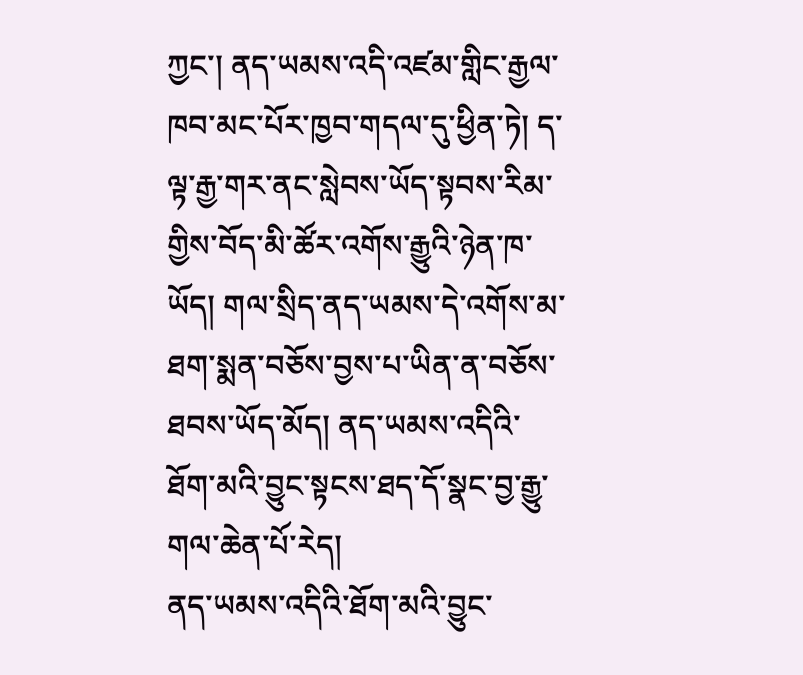ཀྱང་། ནད་ཡམས་འདི་འཛམ་གླིང་རྒྱལ་ཁབ་མང་པོར་ཁྱབ་གདལ་དུ་ཕྱིན་ཏེ། ད་ལྟ་རྒྱ་གར་ནང་སླེབས་ཡོད་སྟབས་རིམ་གྱིས་བོད་མི་ཚོར་འགོས་རྒྱུའི་ཉེན་ཁ་ཡོད། གལ་སྲིད་ནད་ཡམས་དེ་འགོས་མ་ཐག་སྨན་བཅོས་བྱས་པ་ཡིན་ན་བཅོས་ཐབས་ཡོད་མོད། ནད་ཡམས་འདིའི་ཐོག་མའི་བྱུང་སྟངས་ཐད་དོ་སྣང་བྱ་རྒྱུ་གལ་ཆེན་པོ་རེད།
ནད་ཡམས་འདིའི་ཐོག་མའི་བྱུང་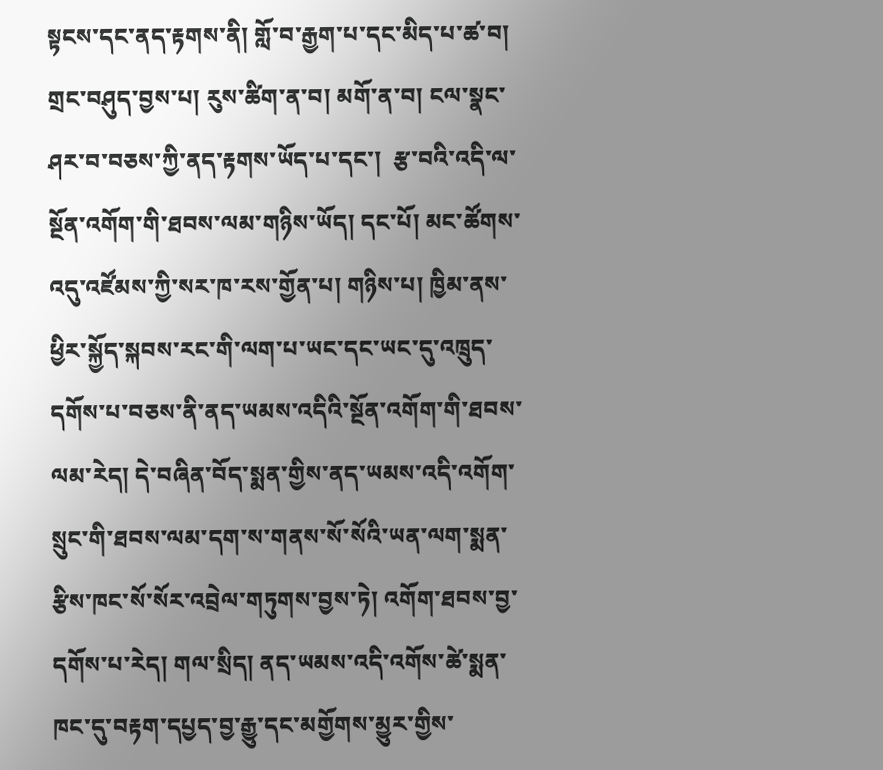སྟངས་དང་ནད་རྟགས་ནི། གློ་བ་རྒྱག་པ་དང་མིད་པ་ཚ་བ། གྲང་བཤུད་བྱས་པ། རུས་ཚིག་ན་བ། མགོ་ན་བ། ངལ་སྣང་ཤར་བ་བཅས་ཀྱི་ནད་རྟགས་ཡོད་པ་དང་།  རྩ་བའི་འདི་ལ་སྔོན་འགོག་གི་ཐབས་ལམ་གཉིས་ཡོད། དང་པོ། མང་ཚོགས་འདུ་འཛོམས་ཀྱི་སར་ཁ་རས་གྱོན་པ། གཉིས་པ། ཁྱིམ་ནས་ཕྱིར་སྐྱོད་སྐབས་རང་གི་ལག་པ་ཡང་དང་ཡང་དུ་འཁྲུད་དགོས་པ་བཅས་ནི་ནད་ཡམས་འདིའི་སྔོན་འགོག་གི་ཐབས་ལམ་རེད། དེ་བཞིན་བོད་སྨན་གྱིས་ནད་ཡམས་འདི་འགོག་སྲུང་གི་ཐབས་ལམ་དག་ས་གནས་སོ་སོའི་ཡན་ལག་སྨན་རྩིས་ཁང་སོ་སོར་འབྲེལ་གཏུགས་བྱས་ཏེ། འགོག་ཐབས་བྱ་དགོས་པ་རེད། གལ་སྲིད། ནད་ཡམས་འདི་འགོས་ཚེ་སྨན་ཁང་དུ་བརྟག་དཔྱད་བྱ་རྒྱུ་དང་མགྱོགས་མྱུར་གྱིས་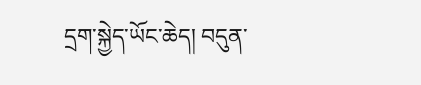དྲག་སྐྱེད་ཡོང་ཆེད། བདུན་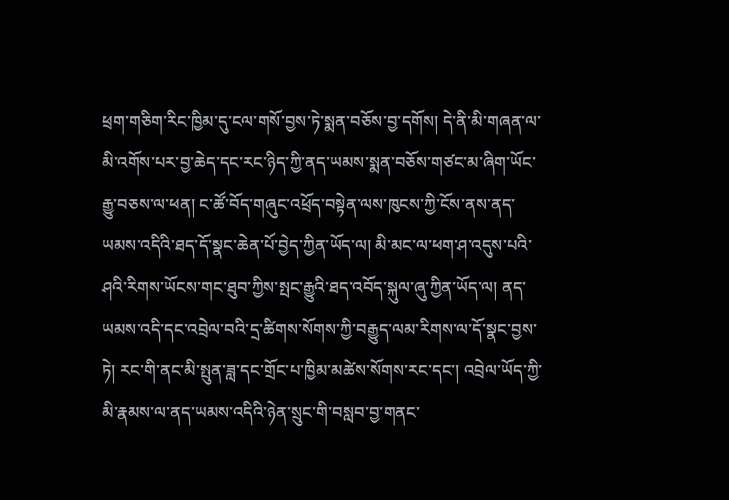ཕྲག་གཅིག་རིང་ཁྱིམ་དུ་ངལ་གསོ་བྱས་ཏེ་སྨན་བཅོས་བྱ་དགོས། དེ་ནི་མི་གཞན་ལ་མི་འགོས་པར་བྱ་ཆེད་དང་རང་ཉིད་ཀྱི་ནད་ཡམས་སྨན་བཅོས་གཙང་མ་ཞིག་ཡོང་རྒྱུ་བཅས་ལ་ཕན། ང་ཚོ་བོད་གཞུང་འཕྲོད་བསྟེན་ལས་ཁུངས་ཀྱི་ངོས་ནས་ནད་ཡམས་འདིའི་ཐད་དོ་སྣང་ཆེན་པོ་བྱེད་ཀྱིན་ཡོད་ལ། མི་མང་ལ་ཕག་ཤ་འདུས་པའི་ཤའི་རིགས་ཡོངས་གང་ཐུབ་ཀྱིས་སྤང་རྒྱུའི་ཐད་འབོད་སྐུལ་ཞུ་ཀྱིན་ཡོད་ལ། ནད་ཡམས་འདི་དང་འབྲེལ་བའི་དྲ་ཚིགས་སོགས་ཀྱི་བརྒྱུད་ལམ་རིགས་ལ་དོ་སྣང་བྱས་ཏེ། རང་གི་ནང་མི་སྤུན་ཟླ་དང་གྲོང་པ་ཁྱིམ་མཚེས་སོགས་རང་དང་། འབྲེལ་ཡོད་ཀྱི་མི་རྣམས་ལ་ནད་ཡམས་འདིའི་ཉེན་སྲུང་གི་བསླབ་བྱ་གནང་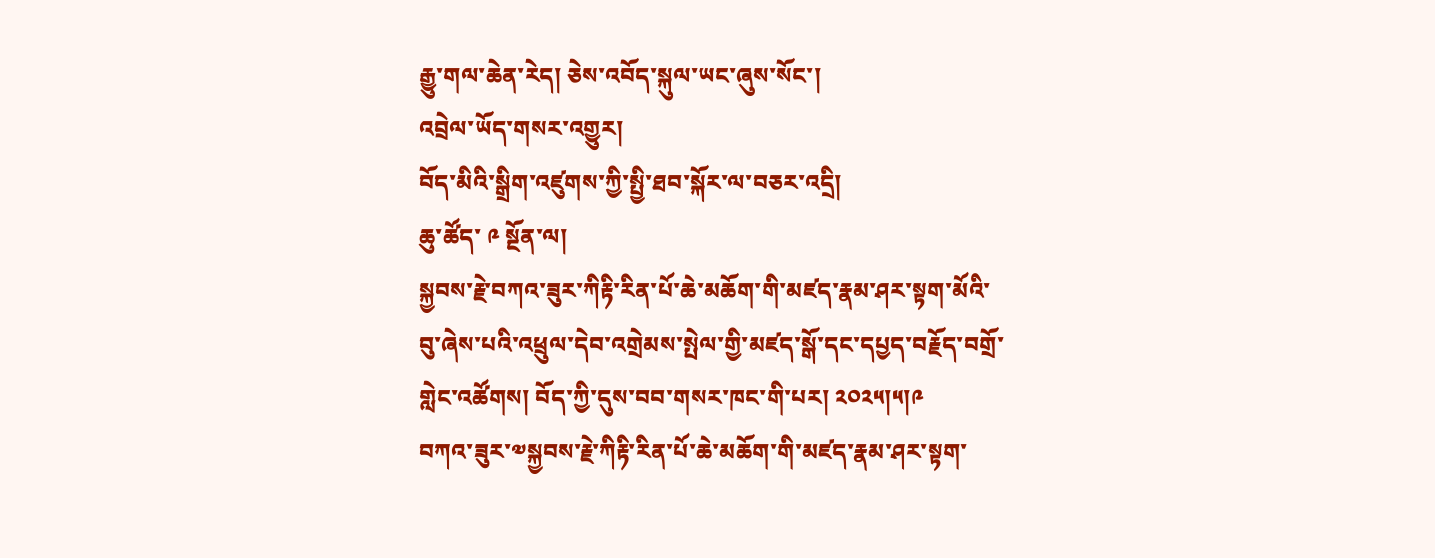རྒྱུ་གལ་ཆེན་རེད། ཅེས་འབོད་སྐུལ་ཡང་ཞུས་སོང་།
འབྲེལ་ཡོད་གསར་འགྱུར།
བོད་མིའི་སྒྲིག་འཛུགས་ཀྱི་སྤྱི་ཐབ་སྐོར་ལ་བཅར་འདྲི།
ཆུ་ཚོད་ ༩ སྔོན་ལ།
སྐྱབས་རྗེ་བཀའ་ཟུར་ཀིརྟི་རིན་པོ་ཆེ་མཆོག་གི་མཛད་རྣམ་ཤར་སྟག་མོའི་བུ་ཞེས་པའི་འཕྲུལ་དེབ་འགྲེམས་སྤེལ་གྱི་མཛད་སྒོ་དང་དཔྱད་བརྗོད་བགྲོ་གླེང་འཚོགས། བོད་ཀྱི་དུས་བབ་གསར་ཁང་གི་པར། ༢༠༢༥།༥།༩
བཀའ་ཟུར་༧སྐྱབས་རྗེ་ཀིརྟི་རིན་པོ་ཆེ་མཆོག་གི་མཛད་རྣམ་ཤར་སྟག་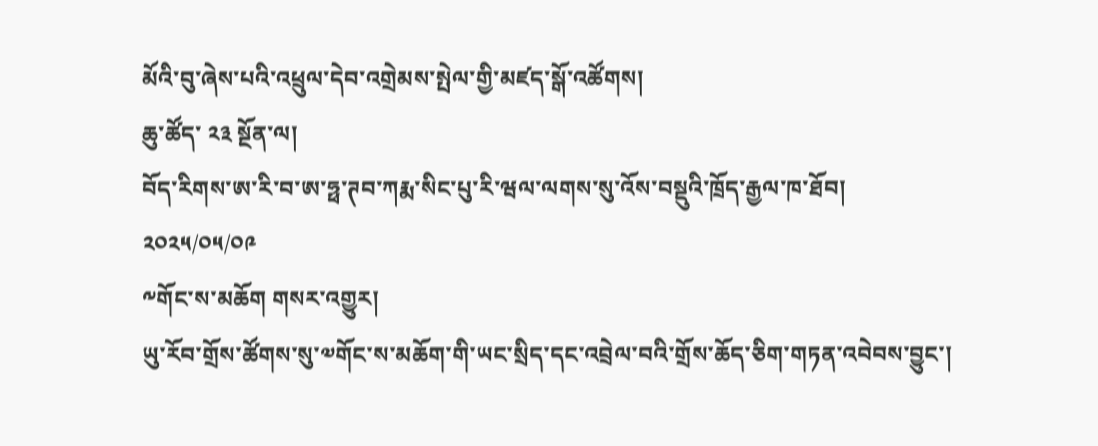མོའི་བུ་ཞེས་པའི་འཕྲུལ་དེབ་འགྲེམས་སྤེལ་གྱི་མཛད་སྒོ་འཚོགས།
ཆུ་ཚོད་ ༢༣ སྔོན་ལ།
བོད་རིགས་ཨ་རི་བ་ཨ་ཧྥ་ཊབ་ཀརྨ་སིང་པུ་རི་ཝལ་ལགས་སུ་འོས་བསྡུའི་ཁྲོད་རྒྱལ་ཁ་ཐོབ།
༢༠༢༥/༠༥/༠༩
༸གོང་ས་མཆོག གསར་འགྱུར།
ཡུ་རོབ་གྲོས་ཚོགས་སུ་༧གོང་ས་མཆོག་གི་ཡང་སྲིད་དང་འབྲེལ་བའི་གྲོས་ཆོད་ཅིག་གཏན་འབེབས་བྱུང་།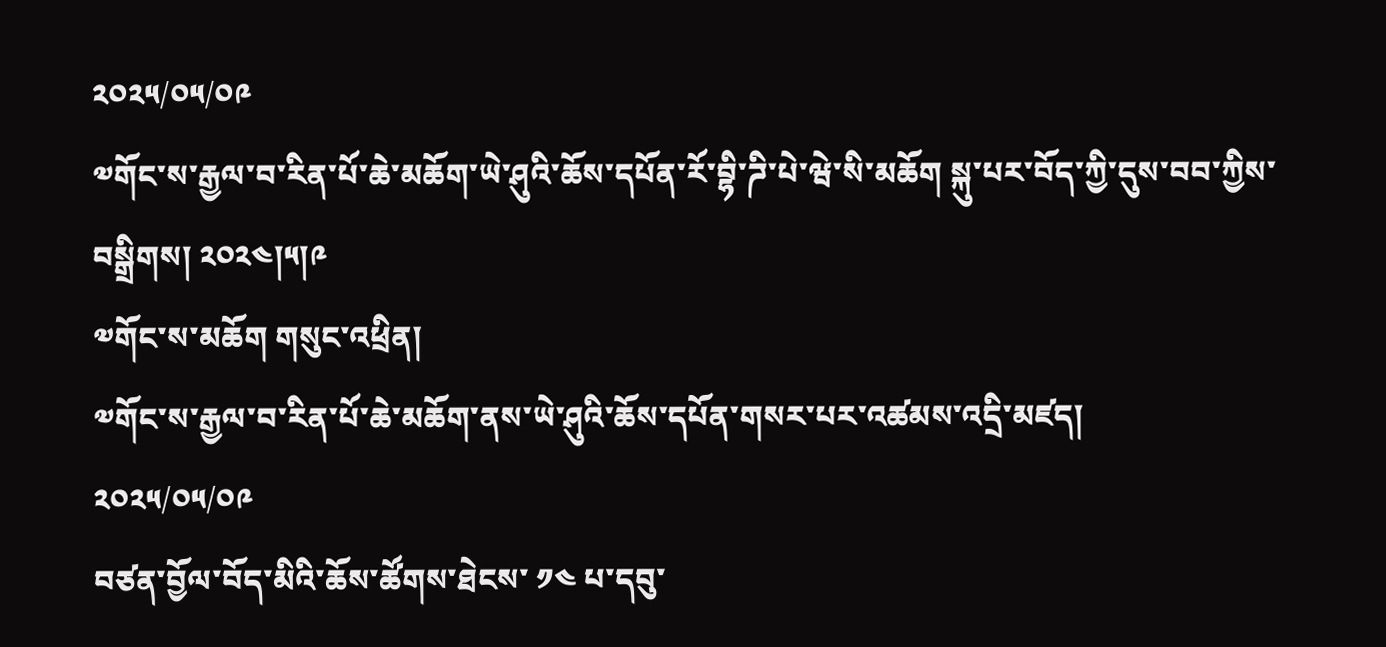༢༠༢༥/༠༥/༠༩
༧གོང་ས་རྒྱལ་བ་རིན་པོ་ཆེ་མཆོག་ཡེ་ཤུའི་ཆོས་དཔོན་རོ་བྷི་ཌི་པེ་ཝེ་སི་མཆོག སྐུ་པར་བོད་ཀྱི་དུས་བབ་ཀྱིས་བསྒྲིགས། ༢༠༢༤།༥།༩
༧གོང་ས་མཆོག གསུང་འཕྲིན།
༧གོང་ས་རྒྱལ་བ་རིན་པོ་ཆེ་མཆོག་ནས་ཡེ་ཤུའི་ཆོས་དཔོན་གསར་པར་འཚམས་འདྲི་མཛད།
༢༠༢༥/༠༥/༠༩
བཙན་བྱོལ་བོད་མིའི་ཆོས་ཚོགས་ཐེངས་ ༡༤ པ་དབུ་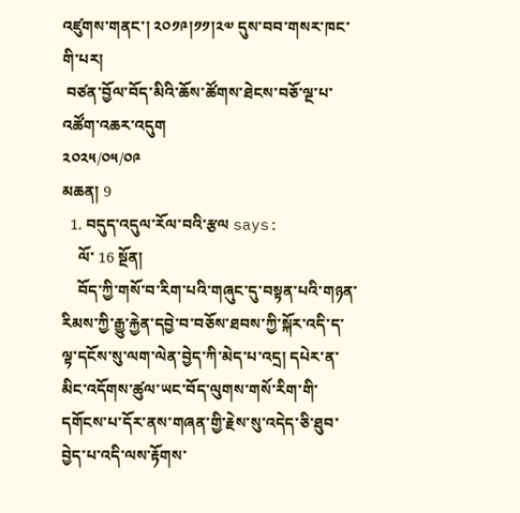འཛུགས་གནང་། ༢༠༡༩།༡༡།༢༧ དུས་བབ་གསར་ཁང་གི་པར།
 བཙན་བྱོལ་བོད་མིའི་ཆོས་ཚོགས་ཐེངས་བཅོ་ལྔ་པ་འཚོག་འཆར་འདུག
༢༠༢༥/༠༥/༠༩
མཆན། 9
  1. བདུད་འདུལ་རོལ་བའི་རྩལ says:
    ལོ་ 16 སྔོན།
    བོད་ཀྱི་གསོ་བ་རིག་པའི་གཞུང་དུ་བསྟན་པའི་གཉན་རིམས་ཀྱི་རྒྱུ་རྐྱེན་དབྱེ་བ་བཅོས་ཐབས་ཀྱི་སྐོར་འདི་ད་ལྟ་དངོས་སུ་ལག་ལེན་བྱེད་ཀི་མེད་པ་འདྲ། དཔེར་ན་མིང་འདོགས་ཚུལ་ཡང་བོད་ལུགས་གསོ་རིག་གི་དགོངས་པ་དོར་ནས་གཞན་གྱི་རྗེས་སུ་འདེད་ཅི་ཐུབ་བྱེད་པ་འདི་ལས་རྟོགས་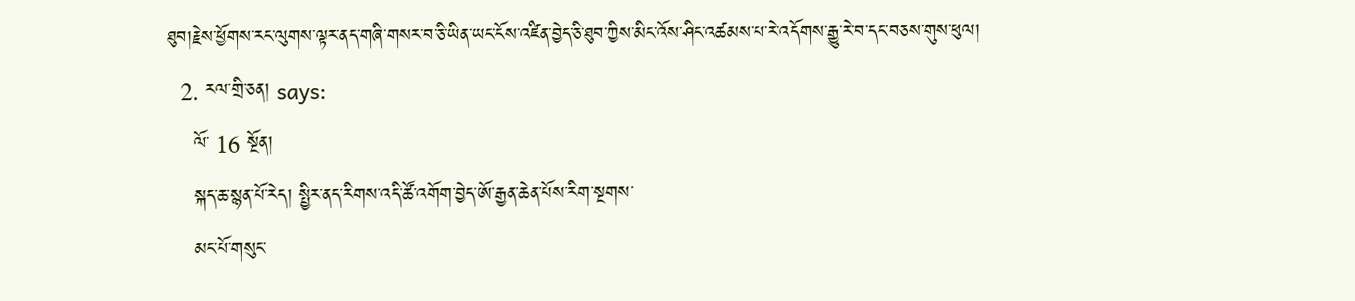ཐུབ།རྗེས་ཕྱོགས་རང་ལུགས་ལྟར་ནད་གཞི་གསར་བ་ཅི་ཡིན་ཡང་ངོས་འཛིན་བྱེད་ཅི་ཐུབ་ཀྱིས་མིང་འོས་ཤིང་འཚམས་པ་རེ་འདོགས་རྒྱུ་རེ་བ་དང་བཅས་གུས་ཕུལ།
  2. རལ་གྲི་ཅན། says:
    ལོ་ 16 སྔོན།
    སྐད་ཆ་སྙན་པོ་རེད། སྤྱིར་ནད་རིགས་འདི་ཚོ་འགོག་བྱེད་ཨོ་རྒྱན་ཆེན་པོས་རིག་སྔགས་
    མང་པོ་གསུང་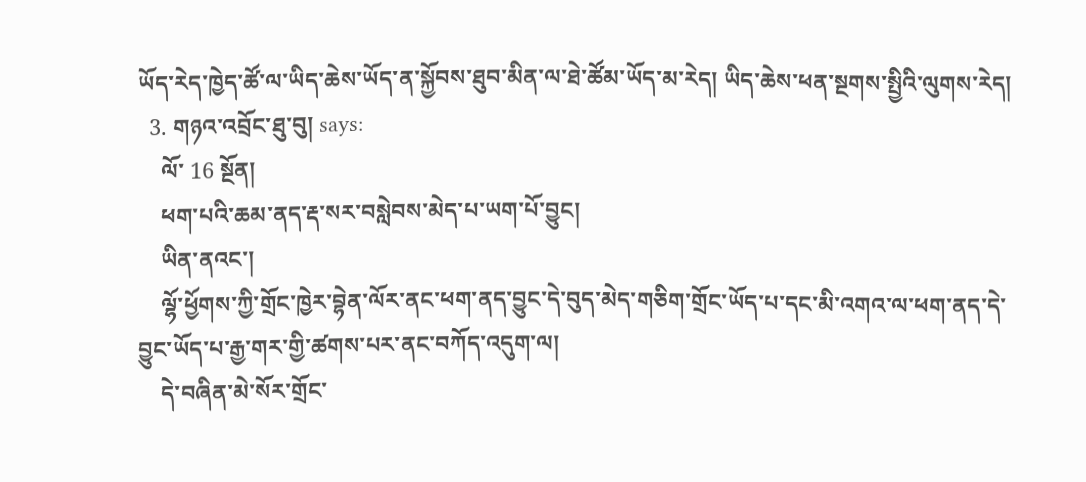ཡོད་རེད་ཁྱེད་ཚོ་ལ་ཡིད་ཆེས་ཡོད་ན་སྐྱོབས་ཐུབ་མིན་ལ་ཐེ་ཚོམ་ཡོད་མ་རེད། ཡིད་ཆེས་ཕན་སྔགས་སྤྱིའི་ལུགས་རེད།
  3. གཉའ་འབྲོང་ཐུ་བུ། says:
    ལོ་ 16 སྔོན།
    ཕག་པའི་ཆམ་ནད་རྡ་སར་བསླེབས་མེད་པ་ཡག་པོ་བྱུང།
    ཡིན་ནའང་།
    ལྷོ་ཕྱོགས་ཀྱི་གྲོང་ཁྱེར་བྷེན་ལོར་ནང་ཕག་ནད་བྱུང་དེ་བུད་མེད་གཅིག་གྲོང་ཡོད་པ་དང་མི་འགའ་ལ་ཕག་ནད་དེ་བྱུང་ཡོད་པ་རྒྱ་གར་གྱི་ཚགས་པར་ནང་བཀོད་འདུག་ལ།
    དེ་བཞིན་མེ་སོར་གྲོང་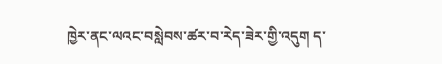ཁྱེར་ནང་ལའང་བསླེབས་ཚར་བ་རེད་ཟེར་གྱི་འདུག ད་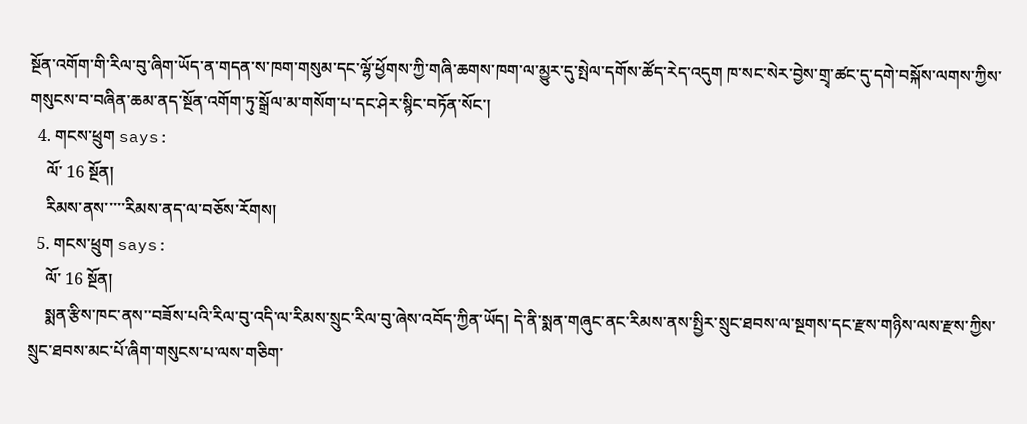སྔོན་འགོག་གི་རིལ་བུ་ཞིག་ཡོད་ན་གདན་ས་ཁག་གསུམ་དང་ལྷོ་ཕྱོགས་ཀྱི་གཞི་ཆགས་ཁག་ལ་མྱུར་དུ་སྤེལ་དགོས་ཚོད་རེད་འདུག ཁ་སང་སེར་བྱེས་གྲྭ་ཚང་དུ་དགེ་བསྐོས་ལགས་ཀྱིས་གསུངས་བ་བཞིན་ཆམ་ནད་སྔོན་འགོག་ཏུ་སྒྲོལ་མ་གསོག་པ་དང་ཤེར་སྙིང་བཏོན་སོང་།
  4. གངས་ཕྲུག says:
    ལོ་ 16 སྔོན།
    རིམས་ནས་་་་་རིམས་ནད་ལ་བཅོས་རོགས།
  5. གངས་ཕྲུག says:
    ལོ་ 16 སྔོན།
    སྨན་རྩིས་ཁང་ནས་་བཟོས་པའི་རིལ་བུ་འདི་ལ་རིམས་སྲུང་རིལ་བུ་ཞེས་འབོད་ཀྱིན་ཡོད། དེ་ནི་སྨན་གཞུང་ནང་རིམས་ནས་སྤྱིར་སྲུང་ཐབས་ལ་སྔགས་དང་རྫས་གཉིས་ལས་རྫས་ཀྱིས་སྲུང་ཐབས་མང་པོ་ཞིག་གསུངས་པ་ལས་གཅིག་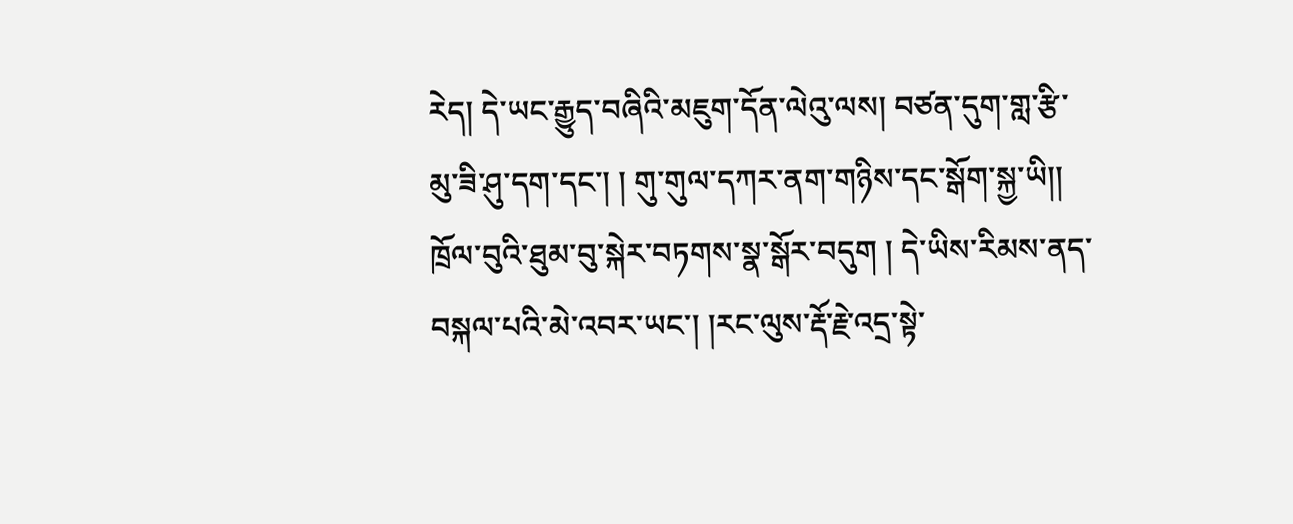རེད། དེ་ཡང་རྒྱུད་བཞིའི་མཇུག་དོན་ལེའུ་ལས། བཙན་དུག་གླ་རྩི་མུ་ཟི་ཤུ་དག་དང་། ། གུ་གུལ་དཀར་ནག་གཉིས་དང་སྒོག་སྐྱ་ཡི།། ཁྲོལ་བུའི་ཐུམ་བུ་སྐེར་བཏགས་སྣ་སྒོར་བདུག ། དེ་ཡིས་རིམས་ནད་བསྐལ་པའི་མེ་འབར་ཡང་། །རང་ལུས་རྡོ་རྗེ་འདྲ་སྟེ་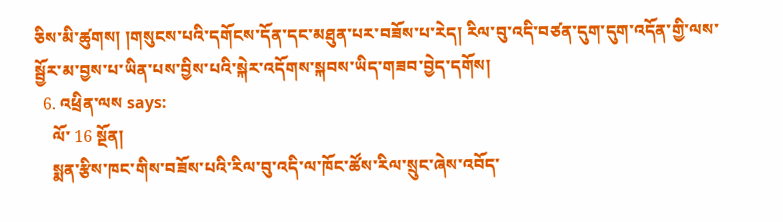ཅིས་མི་ཚུགས། །གསུངས་པའི་དགོངས་དོན་དང་མཐུན་པར་བཟོས་པ་རེད། རིལ་བུ་འདི་བཙན་དུག་དུག་འདོན་གྱི་ལས་སྦྱོར་མ་བྱས་པ་ཡིན་པས་བྱིས་པའི་སྐེར་འདོགས་སྐབས་ཡིད་གཟབ་བྱེད་དགོས།
  6. འཕྲིན་ལས says:
    ལོ་ 16 སྔོན།
    སྨན་རྩིས་ཁང་གིས་བཟོས་པའི་རིལ་བུ་འདི་ལ་ཁོང་ཚོས་རིལ་སྲུང་ཞེས་འབོད་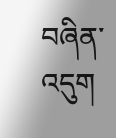བཞིན་འདུག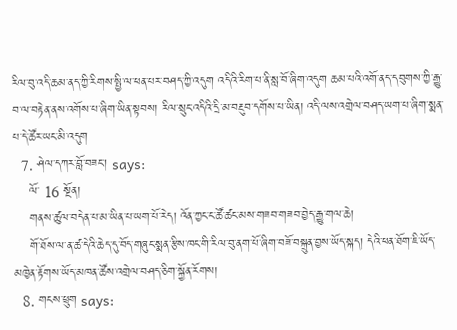རིལ་བུ་འདི་ཆམ་ནད་ཀྱི་རིགས་སྤྱི་ལ་ཕན་པར་བཤད་ཀྱི་འདུག འདིའི་རིག་པ་ནི་སླ་བོ་ཞིག་འདུག ཆམ་པའི་འགོ་ནད་དབུགས་ཀྱི་རྒྱུ་བ་ལ་བརྟེན་ནས་འགོས་པ་ཞིག་ཡིན་སྟབས། རིལ་སྲུང་འདིའི་དྲི་མ་བརྔུབ་དགོས་པ་ཡིན། འདི་ལས་འགྲེལ་བཤད་ཡག་པ་ཞིག་སྨན་པ་དེ་ཚོར་ཡང་མི་འདུག
  7. ཤེལ་དཀར་བློ་བཟང་། says:
    ལོ་ 16 སྔོན།
    གནས་ཚུལ་བདེན་པ་མ་ཡིན་པ་ཡག་པོ་རེད། འོན་ཀྱང་ང་ཚོ་ཚང་མས་གཟབ་གཟབ་བྱེད་རྒྱུ་གལ་ཆེ།
    གོ་ཐོས་ལ་ན་ཚ་དེའི་ཆེད་དུ་བོད་གཞུང་སྨན་རྩིས་ཁང་གི་རིལ་བུ་ནག་པོ་ཞིག་བཟོ་བསྐྲུན་བྱས་ཡོད་སྐད། དེའི་ཕན་ཐོག་ཇི་ཡོད་མཁྱེན་རྟོགས་ཡོད་མཁན་ཚོས་འགྲེལ་བཤད་ཅིག་སྐྱོན་རོགས།
  8. གངས་ཕྲུག says: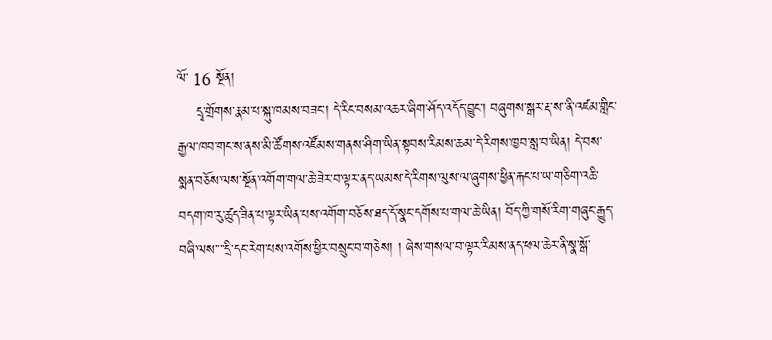ལོ་ 16 སྔོན།
    དྲྭ་གྲོགས་རྣམ་པ་སྐུ་ཁམས་བཟང་། དེ་རིང་བསམ་འཆར་ཞིག་ཤོད་འདོད་བྱུང་། བཞུགས་སྒར་རྡ་ས་་ནི་འཛམ་གླིང་རྒྱལ་ཁབ་གང་ས་ནས་མི་ཚོགས་འཛོམས་གནས་ཤིག་ཡིན་སྟབས་རིམས་ཆམ་དེ་རིགས་ཁྱབ་སླ་བ་ཡིན། དེ་བས་སྨན་བཅོས་ལས་སྔོན་འགོག་གལ་ཆེ་ཟེར་བ་ལྟར་ནད་ཡམས་དེ་རིགས་ལུས་ལ་ཞུགས་ཕྱིན་རྐང་པ་ཡ་གཅིག་འཆི་བདག་ཁ་རུ་ཚུད་ཟིན་པ་ལྟར་ཡིན་པས་འགོག་བཅོས་ཐད་དོ་སྣང་དགོས་པ་གལ་ཆེ་ཡིན། བོད་ཀྱི་གསོ་རིག་གཞུང་རྒྱུད་བཞི་ལས་་་་དྲི་དང་རེག་པས་འགོས་ཕྱིར་བསྲུང་བ་གཅེས། ། ཞེས་གསལ་བ་ལྟར་རིམས་ནད་ཕལ་ཆེར་ནི་སྣ་སྒོ་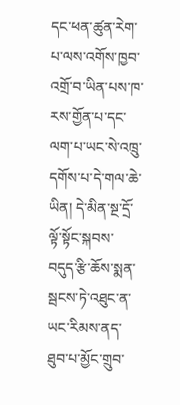དང་ཕན་ཚུན་རེག་པ་ལས་འགོས་ཁྱབ་འགྲོ་བ་ཡིན་པས་ཁ་རས་གྱོན་པ་དང་ལག་པ་ཡང་སེ་འཁྲུ་དགོས་པ་དེ་གལ་ཆེ་ཡིན། དེ་མིན་སྔ་དྲོ་ལྟོ་སྟོང་སྐབས་བདུད་རྩི་ཆོས་སྨན་སྦངས་ཏེ་འཐུང་ན་ཡང་རིམས་ནད་ཐུབ་པ་མྱོང་གྲུབ་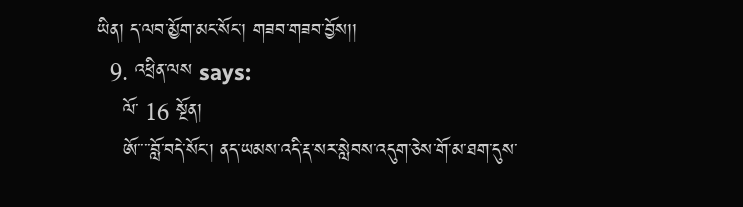ཡིན། ད་ལབ་མྱོག་མང་སོང་། གཟབ་གཟབ་བྱོས།།
  9. འཕྲིན་ལས says:
    ལོ་ 16 སྔོན།
    ཨོ་་་་བློ་བདེ་སོང་། ནད་ཡམས་འདི་རྡ་སར་སླེབས་འདུག་ཅེས་གོ་མ་ཐག་དུས་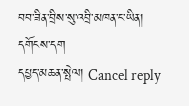བབ་ཟིན་བྲིས་སུ་འབྲི་མཁན་ང་ཡིན། དགོངས་དག
དཔྱད་མཆན་སྤེལ། Cancel reply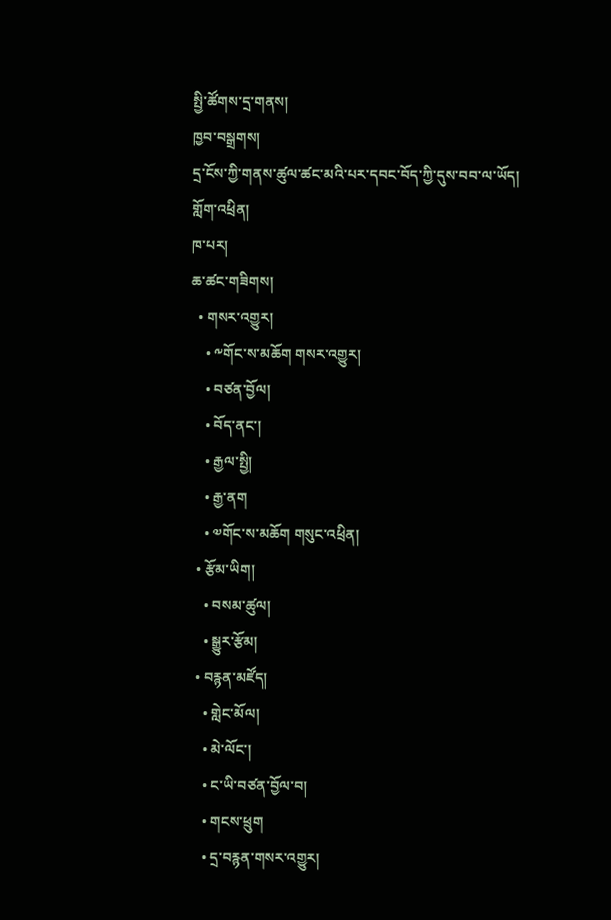སྤྱི་ཚོགས་དྲ་གནས།
ཁྱབ་བསྒྲགས།
དྲ་ངོས་ཀྱི་གནས་ཚུལ་ཚང་མའི་པར་དབང་བོད་ཀྱི་དུས་བབ་ལ་ཡོད།
གློག་འཕྲིན།
ཁ་པར།
ཆ་ཚང་གཟིགས།
  • གསར་འགྱུར།
    • ༸གོང་ས་མཆོག གསར་འགྱུར།
    • བཙན་བྱོལ།
    • བོད་ནང་།
    • རྒྱལ་སྤྱི།
    • རྒྱ་ནག
    • ༧གོང་ས་མཆོག གསུང་འཕྲིན།
  • རྩོམ་ཡིག།
    • བསམ་ཚུལ།
    • སྒྱུར་རྩོམ།
  • བརྙན་མཛོད།
    • གླེང་མོལ།
    • མེ་ལོང་།
    • ང་ཡི་བཙན་བྱོལ་བ།
    • གངས་ཕྲུག
    • དྲ་བརྙན་གསར་འགྱུར།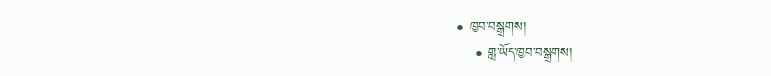• ཁྱབ་བསྒྲགས།
    • གླ་ཡོད་ཁྱབ་བསྒྲགས།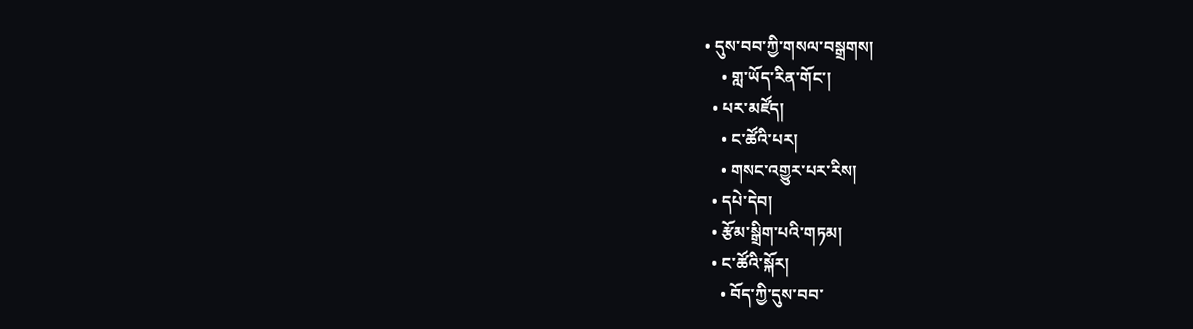• དུས་བབ་ཀྱི་གསལ་བསྒྲགས།
    • གླ་ཡོད་རིན་གོང་།
  • པར་མཛོད།
    • ང་ཚོའི་པར།
    • གསང་འགྱུར་པར་རིས།
  • དཔེ་དེབ།
  • རྩོམ་སྒྲིག་པའི་གཏམ།
  • ང་ཚོའི་སྐོར།
    • བོད་ཀྱི་དུས་བབ་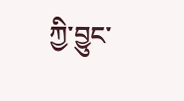ཀྱི་བྱུང་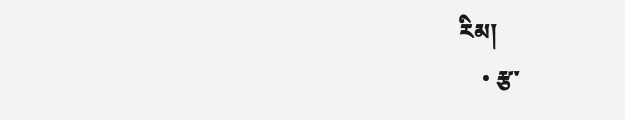རིམ།
    • རྩ་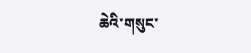ཆེའི་གསུང་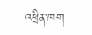འཕྲིན་ཁག